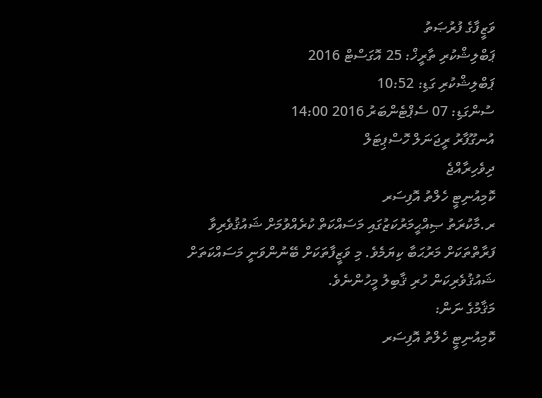ވަޒީފާގެ ފުރުޞަތު
ޕަބްލިޝްކުރި ތާރީޚް: 25 އޮގަސްޓް 2016
ޕަބްލިޝްކުރި ގަޑި: 10:52
ސުންގަޑި: 07 ސެޕްޓެންބަރު 2016 14:00
އުނގޫފާރު ރީޖަނަލް ހޮސްޕިޓަލް
ދިވެހިރާއްޖެ
ކޮމިއުނިޓީ ހެލްތު އޮފިސަރ
ރ.މާކުރަތު ޞިއްޙީމަރުކަޒުގައި މަސައްކަތް ކުރެއްވުމަށް ޝައުޤުވެރިވާ ފަރާތްތަކަށް މަރުޙަބާ ކިޔަމެވެ. މި ވަޒީފާތަކަށް ބޭނުންވަނީ މަސައްކަތަށް ޝައުޤުވެރިކަން ހުރި ޤާބިލު މީހުންނެވެ.
މަޤާމުގެ ނަން:
ކޮމިއުނިޓީ ހެލްތު އޮފިސަރ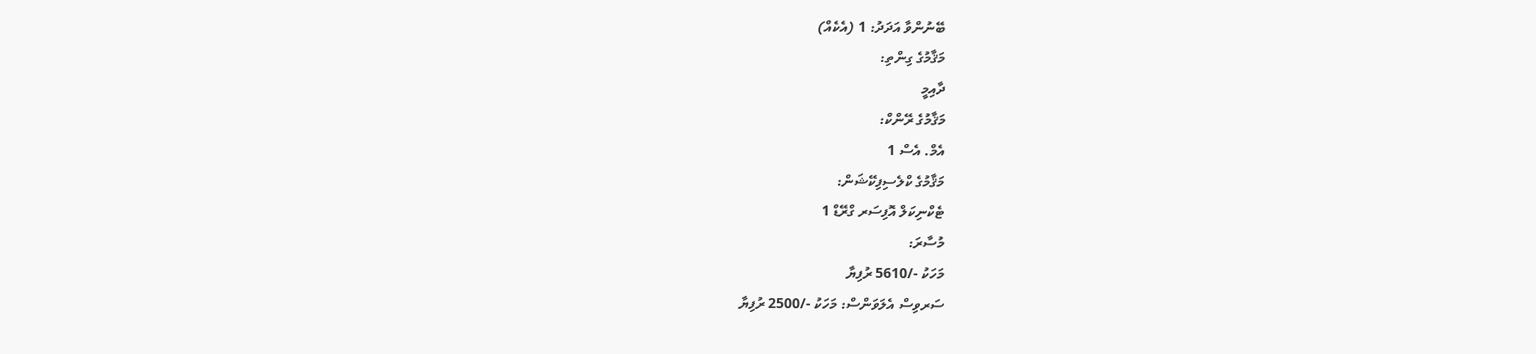ބޭނުންވާ އަދަދު: 1 (އެކެއް)
މަޤާމުގެ ގިންތި:
ދާއިމީ
މަޤާމުގެ ރޭންކް:
އެމް. އެސް 1
މަޤާމުގެ ކްލެސިފިކޭޝަން:
ޓެކްނިކަލް އޮފިސަރ ގްރޭޑް 1
މުސާރަ:
މަހަކު -/5610 ރުފިޔާ
ސަރވިސް އެލަވަންސް: މަހަކު -/2500 ރުފިޔާ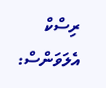ރިސްކް އެލަވަންސް: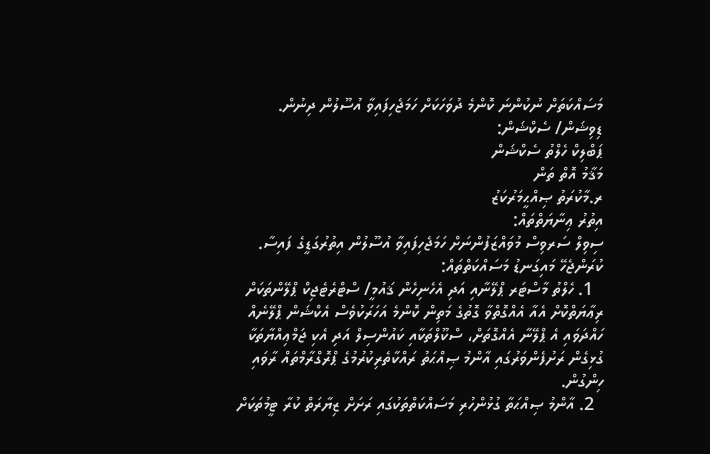މަސައްކަތަށް ނުކުންނަ ކޮންމެ ދުވަހަކަށް ހަމަޖެހިފައިވާ އުސޫލުން ދިނުން.
ޑިވިޝަން/ ސެކްޝަން:
ޕަބްލިކް ހެލްތު ސެކްޝަން
މަޤާމު އޮތް ތަން
ރ.މާކުރަތު ޞިއްޙީމަރުކަޒު
އިތުރު ޢިނާޔަތްތައް:
ސިވިލް ސަރވިސް މުވައްޒަފުންނަށް ހަމަޖެހިފައިވާ އުސޫލުން އިތުރުގަޑީގެ ފައިސާ.
ކުރަންޖެހޭ މައިގަނޑު މަސައްކަތްތައް:
  1. ހެލްތު މާސްޓަރ ޕްލޭނާއި އަދި އެހެނިހެން ޤައުމީ/ ސްޓްރެޓެޖިކް ޕްލޭންތަކަށް ރިޢާޔަތްކޮށް އެއާ އެއްގޮތްވާ ގޮތުގެ މަތިން ކޮންމެ އަހަރަކުވެސް އެކްޝަން ޕްލޭނެއް ހައްދަވައި އެ ޕްލޭނާ އެއްގޮތަށް، ސްކޫލްތަކާއި ކައުންސިލް އަދި އެކި ޖަމްޢިއްޔާތަކާ ގުޅިގެން ރަށުފެންވަރުގައި އާންމު ޞިއްޙަތު ރައްކާތެރިކުރުމުގެ ޕްރޮގްރާމްތައް ރާވައި ހިންގުން.
  2. އާންމު ޞިއްޙަތާ ގުޅުންހުރި މަސައްކަތްތަކުގައި ރަށަށް ޒިޔާރަތް ކުރާ ޓީމުތަކަށް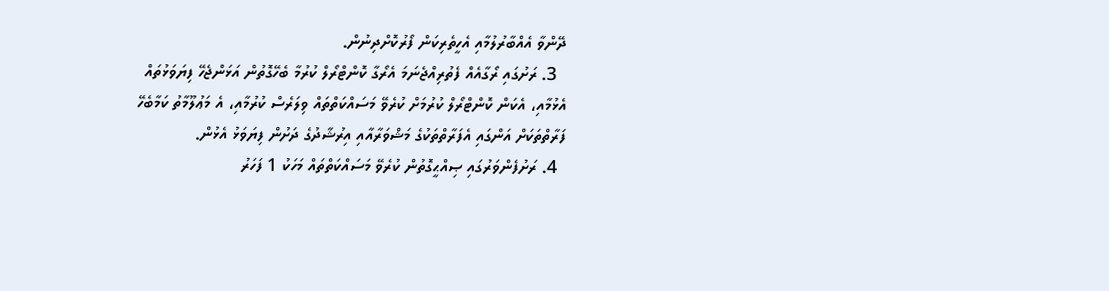ދޭންވާ އެއްބާރުލުމާއި އެހީތެރިކަން ފޯރުކޮށްދިނުން.
  3. ރަށުގައި ރޯގާއެއް ފެތުރިއްޖެނަމަ އެރޯގާ ކޮންޓްރޯލް ކުރުމާ ބެހޭގޮތުން އަޅަންޖެހޭ ފިޔަވަޅުތައް އެޅުމާއި، އެކަން ކޮންޓްރޯލް ކުރުމަށް ކުރެވޭ މަސައްކަތްތައް ވިލަރެސް ކުރުމާއި، އެ މަޢުލޫމާތު ކަމާބެހޭ ފަރާތްތަކަށް އަންގައި އެފަރާތްތަކުގެ މަޝްވަރާއާއި އިރުޝާދުގެ ދަށުން ފިޔަވަޅު އެޅުން.
  4. ރަށުފެންވަރުގައި ޞިއްޙީގޮތުން ކުރެވޭ މަސައްކަތްތައް މަހަކު 1 ފަހަރު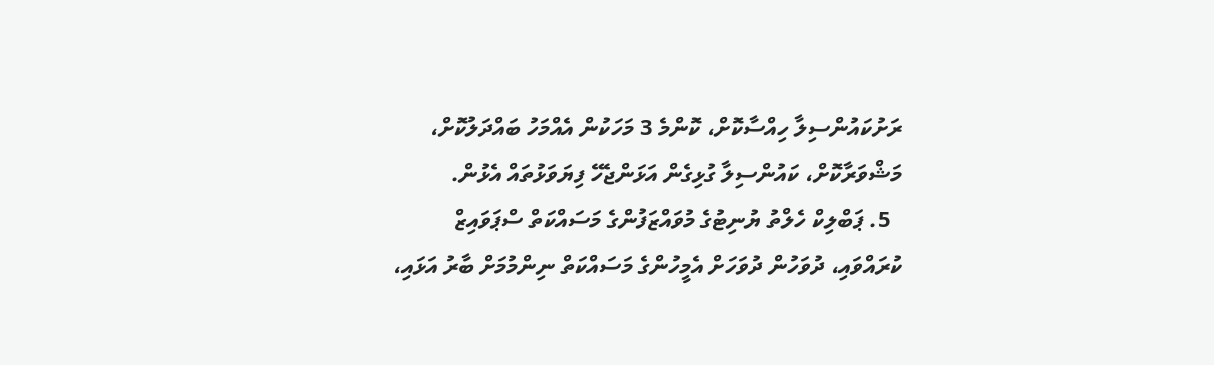ރަށުކައުންސިލާ ހިއްސާކޮށް، ކޮންމެ 3 މަހަކުން އެއްމަހު ބައްދަލުކޮށް، މަޝްވަރާކޮށް، ކައުންސިލާ ގުޅިގެން އަޅަންޖެހޭ ފިޔަވަޅުތައް އެޅުން.
  5. ޕަބްލިކް ހެލްތު ޔުނިޓުގެ މުވައްޒަފުންގެ މަސައްކަތް ސްޕަވައިޒް ކުރައްވައި، ދުވަހުން ދުވަހަށް އެމީހުންގެ މަސައްކަތް ނިންމުމަށް ބާރު އަޅައި،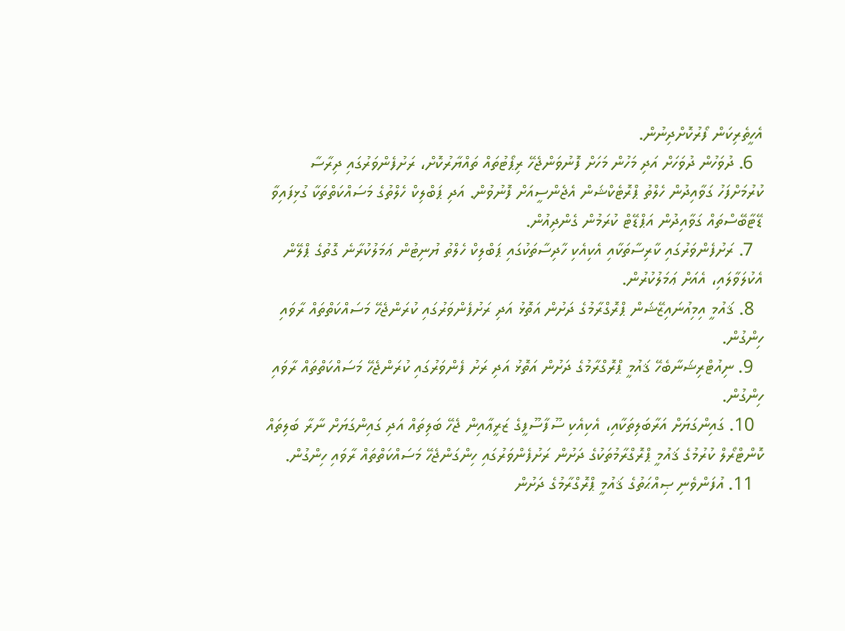އެހީތެރިކަން ފޯރުކޮށްދިނުން.
  6. ދުވަހުން ދުވަހަށް އަދި މަހުން މަހަށް ފޮނުވަންޖެހޭ ރިޕޯޓުތައް ތައްޔާރުކޮށް، ރަށުފެންވަރުގައި ދިރާސާ ކުރުމަށްފަހު ގަވާއިދުން ހެލްތު ޕްރޮޓެކްޝަން އެޖެންސީއަށް ފޮނުވުން. އަދި ޕަބްލިކް ހެލްތުގެ މަސައްކަތްތަކާ ގުޅިފައިވާ ޑޭޓާބޭސްތައް ގަވާއިދުން އަޕްޑޭޓް ކުރަމުން ގެންދިއުން.
  7. ރަށުފެންވަރުގައި ކާރިސާތަކާއި އެކިއެކި ހާދިސާތަކުގައި ޕަބްލިކް ހެލްތު ޔުނިޓުން ޢަމަލުކުރާނެ ގޮތުގެ ޕްލޭން އެކުލަވާލައި، އެއަށް ޢަމަލުކުރުން.
  8. ޤައުމީ އިމިއުނައިޒޭޝަން ޕްރޮގްރާމުގެ ދަށުން އަތޮޅު އަދި ރަށުފެންވަރުގައި ކުރަންޖެހޭ މަސައްކަތްތައް ރާވައި ހިންގުން.
  9. ނިއުޓްރިޝަނާބެހޭ ޤައުމީ ޕްރޮގްރާމުގެ ދަށުން އަތޮޅު އަދި ރަށު ފެންވަރުގައި ކުރަންޖެހޭ މަސައްކަތްތައް ރާވައި ހިންގުން.
  10. ގައިންގަޔަށް އަރާބަލިތަކާއި، އެކިއެކި ސޫފާސޫފީގެ ޒަރީޢާއިން ޖެހޭ ބަލިތައް އަދި ގައިންގަޔަށް ނާރާ ބަލިތައް ކޮންޓްރޯލް ކުރުމުގެ ޤައުމީ ޕްރޮގްރާމުތަކުގެ ދަށުން ރަށުފެންވަރުގައި ހިންގަންޖެހޭ މަސައްކަތްތައް ރާވައި ހިންގުން.
  11. އުފަންވެނި ޞިއްޙަތުގެ ޤައުމީ ޕްރޮގްރާމުގެ ދަށުން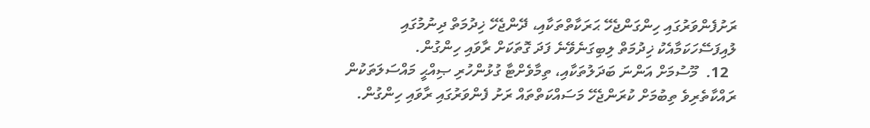ރަށުފެންވަރުގައި ހިންގަންޖެހޭ ޙަރަކާތްތަކާއި، ދޭންޖެހޭ ޚިދުމަތް ދިނުމުގައި ލުއިފަސޭހަކަމާއެކު ޚިދުމަތް ލިބިގަނެވޭނެ ފަދަ ގޮތަކަށް ރާވައި ހިންގުން.
  12.  މޫސުމަށް އަންނަ ބަދަލުތަކާއި، ތިމާވެށްޓާ ގުޅުންހުރި ޞިއްޙީ މައްސަލަތަކުން ރައްކާތެރިވެ ތިބުމަށް ކުރަންޖެހޭ މަސައްކަތްތައް ރަށު ފެންވަރުގައި ރާވައި ހިންގުން.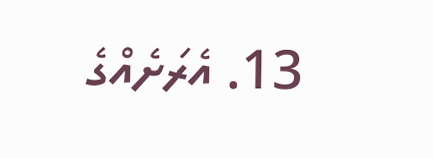13. އެރަށެއްގެ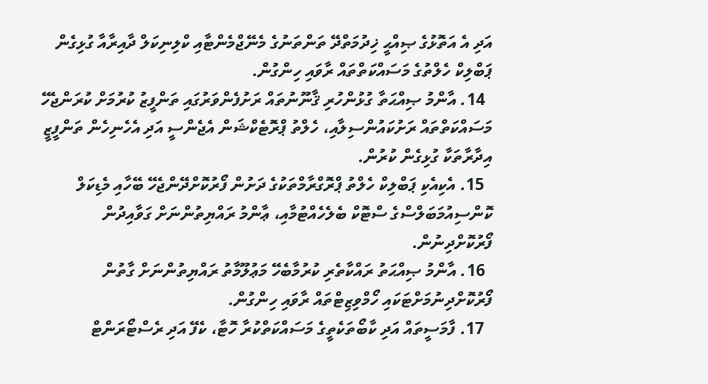އަދި އެ އަތޮޅުގެ ޞިއްޙީ ޚިދުމަތްދޭ ތަންތަނުގެ މެނޭޖްމެންޓާއި ކްލިނިކަލް ދާއިރާއާ ގުޅިގެން ޕަބްލިކް ހެލްތުގެ މަސައްކަތްތައް ރާވައި ހިންގުން.
  14. އާންމު ޞިއްޙަތާ ގުޅުންހުރި ޤާނޫނުތައް ރަށުފެންވަރުގައި ތަންފީޒު ކުރުމަށް ކުރަންޖެހޭ މަސައްކަތްތައް ރަށުކައުންސިލާއި، ހެލްތު ޕްރޮޓެކްޝަން އެޖެންސީ އަދި އެހެނިހެން ތަންފީޒީ އިދާރާތަކާ ގުޅިގެން ކުރުން.
  15. އެކިއެކި ޕަބްލިކް ހެލްތު ޕްރޮގްރާމްތަކުގެ ދަށުން ފޯރުކޮށްދޭންޖެހޭ ބޭހާއި މެޑިކަލް ކޮންސިއުމަބަލްސްގެ ސްޓޮކް ބެލެހެއްޓުމާއި، ޢާންމު ރައްޔިތުންނަށް ގަވާއިދުން ފޯރުކޮށްދިނުން.
  16. އާންމު ޞިއްޙަތު ރައްކާތެރި ކުރުމާބެހޭ މަޢުލޫމާތު ރައްޔިތުންނަށް ގާތުން ފޯރުކޮށްދިނުމަށްޓަކައި ހޯމްވިޒިޓްތައް ރާވައި ހިންގުން.
  17. ފާމަސީތައް އަދި ކާބޯތަކެތީގެ މަސައްކަތްކުރާ ހޮޓާ، ކެފޭ އަދި ރެސްޓޯރަންޓް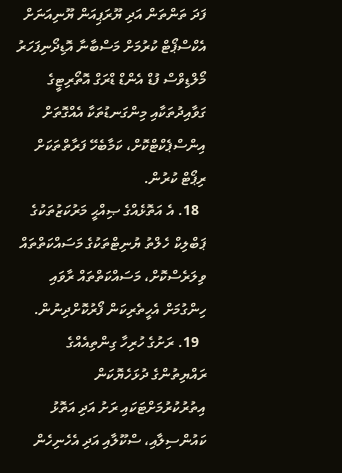ފަދަ ތަންތަން އަދި ޔޫރަޕިއަން ޔޫނިއަނަށް އެކްސްޕޯޓް ކުރުމަށް މަސްބާނާ އޮޑިދޯނިފަހަރު މޯލްޑިވްސް ފުޑް އެންޑް ޑްރަގް އޮތޯރިޓީގެ ގަވާއިދުތަކާއި މިންގަނޑުތަކާ އެއްގޮތަށް އިންސްޕެކްޓްކޮށް، ކަމާބެހޭ ފަރާތްތަކަށް ރިޕޯޓް ކުރުން.
  18. އެ އަތޮޅެއްގެ ޞިއްޙީ މަރުކަޒުތަކުގެ ޕަބްލިކް ހެލްތު ޔުނިޓްތަކުގެ މަސައްކަތްތައް ވިލަރެސްކޮށް، މަސައްކަތްތައް ރާވައި ހިންގުމަށް އެހީތެރިކަން ފޯރުކޮށްދިނުން.
  19. ރަށުގެ ހުރިހާ ގިންތިއެއްގެ ރައްޔިތުންގެ ދުޅަހެޔޮކަން އިތުރުކުރުމަށްޓަކައި ރަށު އަދި އަތޮޅު ކައުންސިލާއި، ސްކޫލާއި އަދި އެހެނިހެން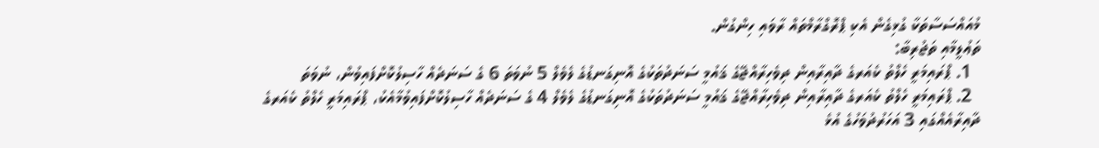މުއައްސަސާތަކާ ގުޅިގެން އެކި ޕްރޮގްރާމްތައް ރާވައި ހިންގުން.
ތަޢުލީމާއި ތަޖުރިބާ:
  1. ޕްރައިމަރީ ހެލްތު ކެއަރގެ ދާއިރާއިން ދިވެހިރާއްޖޭގެ ޤައުމީ ސަނަދުތަކުގެ އޮނިގަނޑުގެ ލެވެލް 5 ނުވަތަ 6 ގެ ސަނަދެއް ހާސިލުކޮށްފައިވުން، ނުވަތަ
  2. ޕްރައިމަރީ ހެލްތު ކެއަރގެ ދާއިރާއިން ދިވެހިރާއްޖޭގެ ޤައުމީ ސަނަދުތަކުގެ އޮނިގަނޑުގެ ލެވެލް 4 ގެ ސަނަދެއް ހާސިލުކޮށްފައިވުމާއެކު، ޕްރައިމަރީ ހެލްތު ކެއަރގެ ދާއިރާއެއްގައި 3 އަހަރުދުވަހުގެ އުޅެ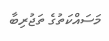މަސައްކަތުގެ ތަޖުރިބާ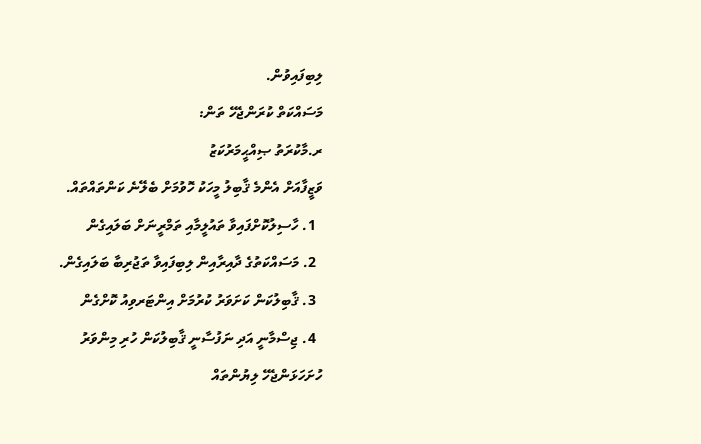ލިބިފައިވުން.
މަސައްކަތް ކުރަންޖެހޭ ތަން:
ރ.މާކުރަތު ޞިއްޙީމަރުކަޒު
ވަޒީފާއަށް އެންމެ ޤާބިލު މީހަކު ހޮވުމަށް ބެލޭނެ ކަންތައްތައް.
  1. ހާސިލުކޮށްފައިވާ ތައުލީމާއި ތަމްރީނަށް ބަލައިގެން
  2. މަސައްކަތުގެ ދާއިރާއިން ލިބިފައިވާ ތަޖުރިބާ ބަލައިގެން.
  3. ޤާބިލުކަން ކަށަވަރު ކުރުމަށް އިންޓަރވިއު ކޮށްގެން
  4. ޖިސްމާނީ އަދި ނަފުސާނީ ޤާބިލުކަން ހުރި މިންވަރު
ހުށަހަޅަންޖެހޭ ލިޔުންތައް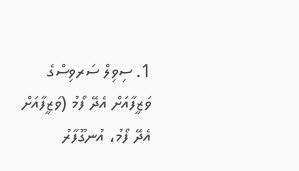1. ސިވިލް ސަރވިސްގެ ވަޒީފާއަށް އެދޭ ފޯމު (ވަޒީފާއަށް އެދޭ ފޯމު، އުނގޫފާރު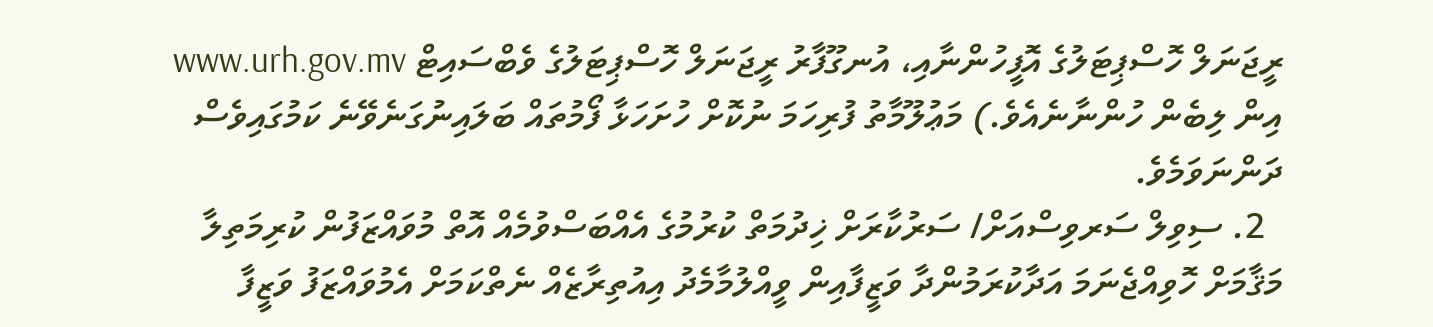ރީޖަނަލް ހޮސްޕިޓަލުގެ އޮފީހުންނާއި، އުނގޫފާރު ރީޖަނަލް ހޮސްޕިޓަލުގެ ވެބްސައިޓް www.urh.gov.mv އިން ލިބެން ހުންނާނެއެވެ.) މަޢުލޫމާތު ފުރިހަމަ ނުކޮށް ހުށަހަޅާ ފޯމުތައް ބަލައިނުގަނެވޭނެ ކަމުގައިވެސް ދަންނަވަމެވެ.
  2. ސިވިލް ސަރވިސްއަށް/ ސަރުކާރަށް ޚިދުމަތް ކުރުމުގެ އެއްބަސްވުމެއް އޮތް މުވައްޒަފުން ކުރިމަތިލާ މަޤާމަށް ހޮވިއްޖެނަމަ އަދާކުރަމުންދާ ވަޒީފާއިން ވީއްލުމާމެދު އިއުތިރާޒެއް ނެތްކަމަށް އެމުވައްޒަފު ވަޒީފާ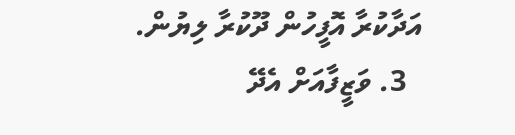އަދާކުރާ އޮފީހުން ދޫކުރާ ލިޔުން.
  3. ވަޒީފާއަށް އެދޭ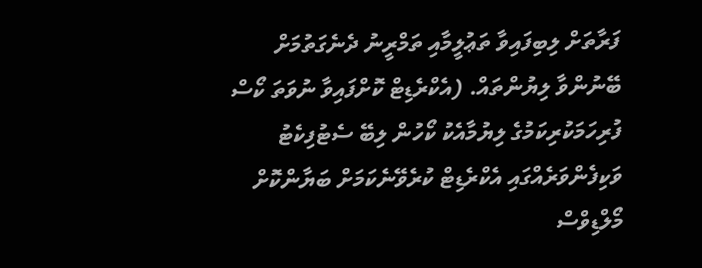ފަރާތަށް ލިބިފައިވާ ތަޢުލީމާއި ތަމްރީނު ދެނެގަތުމަށް ބޭނުންވާ ލިޔުންތައް. (އެކްރެޑިޓް ކޮށްފައިވާ ނުވަތަ ކޯސް ފުރިހަމަކުރިކަމުގެ ލިޔުމާއެކު ކޯހުން ލިބޭ ސެޓުފިކެޓު ވަކިފެންވަރެއްގައި އެކްރެޑިޓް ކުރެވޭނެކަމަށް ބަޔާންކޮށް މޯލްޑިވްސް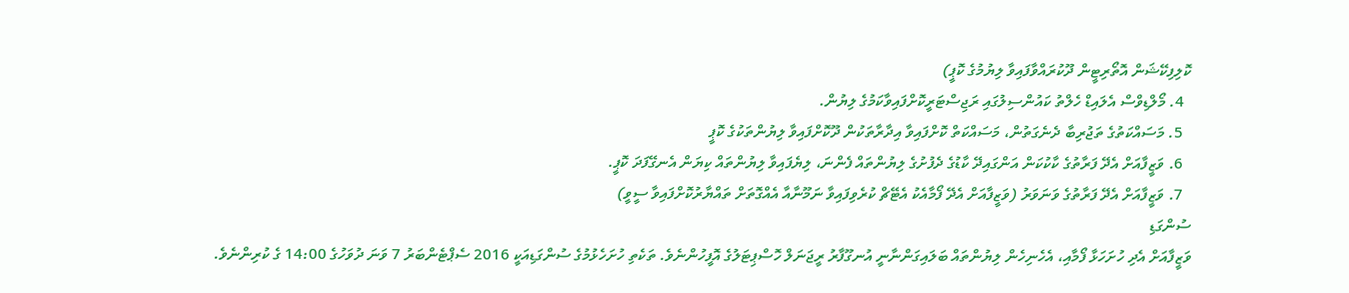ކޮލިފިކޭޝަން އޮތޯރިޓީން ދޫކުރައްވާފައިވާ ލިޔުމުގެ ކޮޕީ)
  4. މޯލްޑިވްސް އެލައިޑް ހެލްތު ކައުންސިލުގައި ރަޖިސްޓަރީކޮށްފައިވާކަމުގެ ލިޔުން.
  5. މަސައްކަތުގެ ތަޖުރިބާ ދެނެގަތުން، މަސައްކަތް ކޮށްފައިވާ އިދާރާތަކުން ދޫކޮށްފައިވާ ލިޔުންތަކުގެ ކޮޕީ
  6. ވަޒީފާއަށް އެދޭ ފަރާތުގެ ކާކުކަން އަންގައިދޭ ކާޑުގެ ދެފުށުގެ ލިޔުންތައް ފެންނަ، ލިޔެފައިވާ ލިޔުންތައް ކިޔަން އެނގޭފަދަ ކޮޕީ.
  7. ވަޒީފާއަށް އެދޭ ފަރާތުގެ ވަނަވަރު (ވަޒީފާއަށް އެދޭ ފޯމާއެކު އެޓޭޗް ކުރެވިފައިވާ ނަމޫނާއާ އެއްގޮތަށް ތައްޔާރުކޮށްފައިވާ ސީވީ)
ސުންގަޑި
ވަޒީފާއަށް އެދި ހުށަހަޅާ ފޯމާއި، އެހެނިހެން ލިޔުންތައް ބަލައިގަންނާނީ އުނގޫފާރު ރީޖަނަލް ހޮސްޕިޓަލުގެ އޮފީހުންނެވެ. ތަކެތި ހުށަހެޅުމުގެ ސުންގަޑިއަކީ 2016 ސެޕްޓެންބަރު 7 ވަނަ ދުވަހުގެ 14:00 ގެ ކުރިންނެވެ.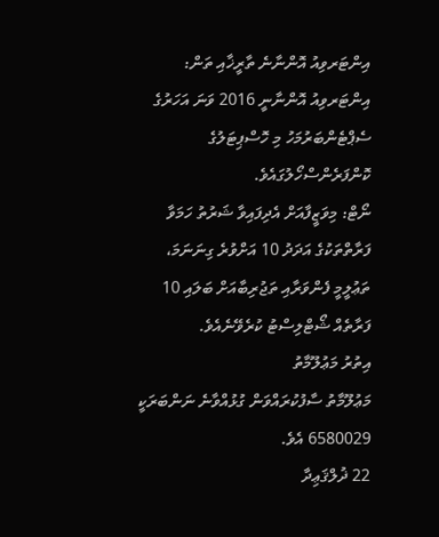އިންޓަރވިއު އޮންނާނެ ތާރީޚާއި ތަން:
އިންޓަރވިއު އޮންނާނީ 2016 ވަނަ އަހަރުގެ ސެޕްޓެންބަރުމަހު މި ހޮސްޕިޓަލުގެ ކޮންފަރެންސްހޯލުގައެވެ.
ނޯޓް: މިވަޒީފާއަށް އެދިފައިވާ ޝަރުތު ހަމަވާ ފަރާތްތަކުގެ އަދަދު 10 އަށްވުރެ ގިނަނަމަ، ތަޢުލީމީ ފެންވަރާއި ތަޖުރިބާއަށް ބަލައި 10 ފަރާތެއް ޝޯޓްލިސްޓު ކުރެވޭނެއެވެ.
އިތުރު މަޢުލޫމާތު
މަޢުލޫމާތު ސާފުކުރައްވަން ގުޅުއްވާނެ ނަންބަރަކީ 6580029 އެވެ.
22 ޛުލްޤަޢިދާ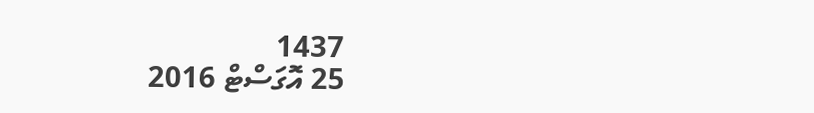1437
25 އޮގަސްޓް 2016